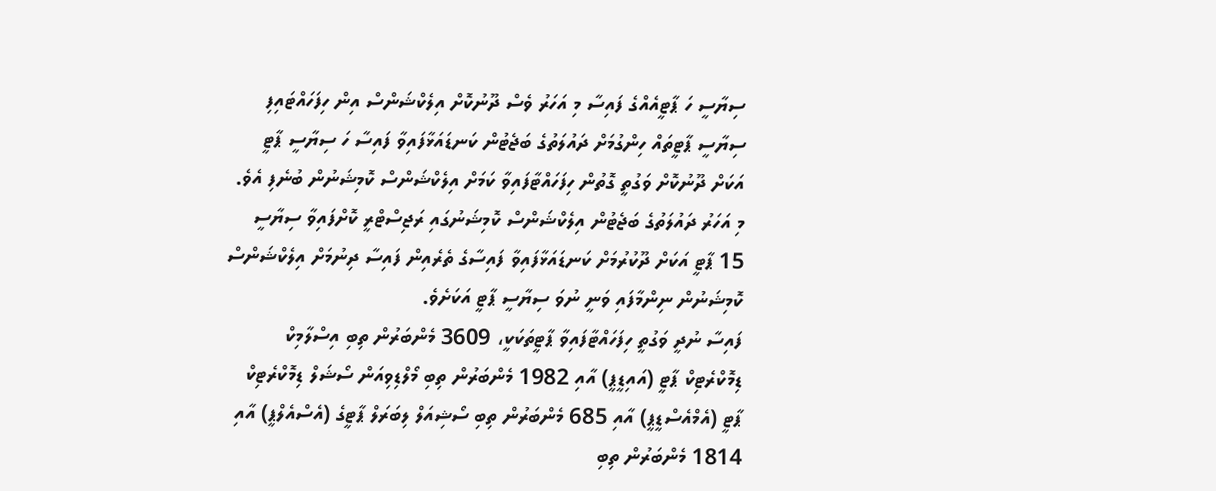ސިޔާސީ ހަ ޕާޓީއެއްގެ ފައިސާ މި އަހަރު ވެސް ދޫނުކޮށް އިލެކްޝަންސް އިން ހިފަހައްޓައިފި
ސިޔާސީ ޕާޓީތައް ހިންގުމަށް ދައުލަތުގެ ބަޖެޓުން ކަނޑައަޅާފައިވާ ފައިސާ ހަ ސިޔާސީ ޕާޓީ އަކަށް ދޫނުކޮށް ވަގުތީ ގޮތުން ހިފަހައްޓާފައިވާ ކަމަށް އިލެކްޝަންސް ކޮމިޝަނުން ބުނެފި އެވެ.
މި އަހަރު ދައުލަތުގެ ބަޖެޓުން އިލެކްޝަންސް ކޮމިޝަނުގައި ރަޖިސްޓްރީ ކޮށްފައިވާ ސިޔާސީ 15 ޕާޓީ އަކަށް ދޫކުރުމަށް ކަނޑައަޅާފައިވާ ފައިސާގެ ތެރެއިން ފައިސާ ދިނުމަށް އިލެކްޝަންސް ކޮމިޝަނުން ނިންމާފައި ވަނީ ނުވަ ސިޔާސީ ޕާޓީ އަކަށެވެ.
ފައިސާ ނުދީ ވަގުތީ ހިފަހައްޓާފައިވާ ޕާޓީތަކަކީ، 3609 މެންބަރުން ތިބި އިސްލާމިކް ޑިމޮކްރެޓިކް ޕާޓީ (އައިޑީޕީ) އާއި 1982 މެންބަރުން ތިބި މޯލްޑިވިއަން ސޯޝަލް ޑިމޮކްރެޓިކް ޕާޓީ (އެމްއެސްޑީޕީ) އާއި 685 މެންބަރުން ތިބި ސޯޝިއަލް ލިބަރަލް ޕާޓީގެ (އެސްއެލްޕީ) އާއި 1814 މެންބަރުން ތިބި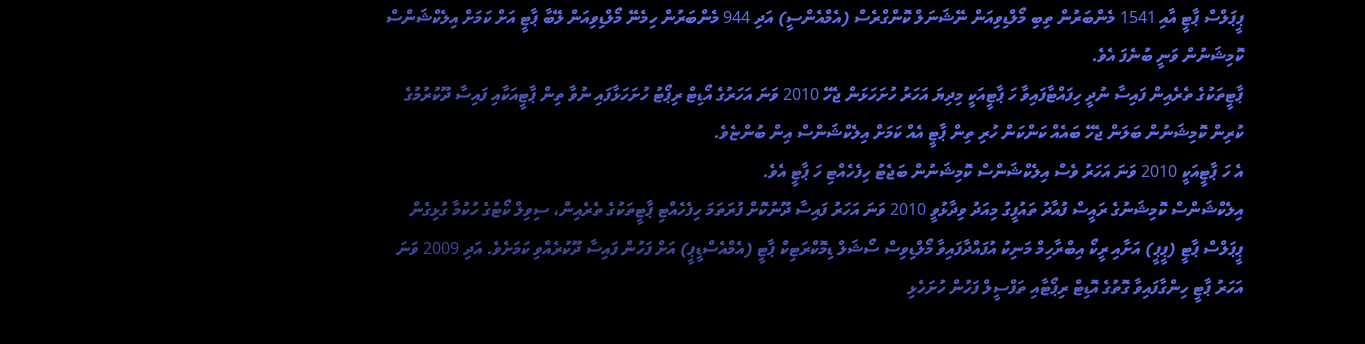ޕީޕަލްސް ޕާޓީ އާއި 1541 މެންބަރުން ތިބި މޯލްޑިވިއަން ނޭޝަނަލް ކޮންގްރެސް (އެމްއެންސީ) އަދި 944 މެންބަރުން ހިމެނޭ މޯލްޑިވިއަން ލޭބާ ޕާޓީ އަށް ކަމަށް އިލެކްޝަންސް ކޮމިޝަނުން ވަނީ ބުނެފަ އެވެ.
ޕާޓީތަކުގެ ތެރެއިން ފައިސާ ނުދީ ހިފައްޓާފައިވާ ހަ ޕާޓީއަކީ މިދިޔަ އަހަރު ހުށަހަޅަން ޖެހޭ 2010 ވަނަ އަހަރުގެ އޯޑިޓް ރިޕޯޓު ހުށަހަޅާފައި ނުވާ ތިން ޕާޓީއަކާއި ފައިސާ ދޫކުރުމުގެ ކުރިން ކޮމިޝަނުން ބަލަން ޖެހޭ ބައެއް ކަންކަން ހުރި ތިން ޕާޓީ އެއް ކަމަށް އިލެކްޝަންސް އިން ބުންޏެވެ.
އެ ހަ ޕާޓީއަކީ 2010 ވަނަ އަހަރު ވެސް އިލެކްޝަންސް ކޮމިޝަނުން ބަޖެޓު ހިފެހެއްޓި ހަ ޕާޓީ އެވެ.
އިލެކްޝަންސް ކޮމިޝަނުގެ ރައީސް ފުއާދު ތައުފީގު މިއަދު ވިދާޅުވީ 2010 ވަނަ އަހަރު ފައިސާ ދޫނުކޮށް ފުރަތަމަ ހިފެހެއްޓި ޕާޓީތަކުގެ ތެރެއިން، ސިވިލް ކޯޓުގެ ހުކުމާ ގުޅިގެން ޕީޕަލްސް ޕާޓީ (ޕީޕީ) އަށާއި ރީކޯ އިބްރާހިމް މަނިކު އުފައްދާފައިވާ މޯލްޑިވިސް ސޯޝަލް ޑިމޮކްރަޓިކް ޕާޓީ (އެމްއެސްޑީޕީ) އަށް ފަހުން ފައިސާ ދޫކުރެއްވި ކަމަށެވެ. އަދި 2009 ވަނަ އަހަރު ޕާޓީ ހިންގާފައިވާ ގޮތުގެ އޮޑިޓް ރިޕޯޓާއި ތަފްސީލް ފަހުން ހުށަހެޅި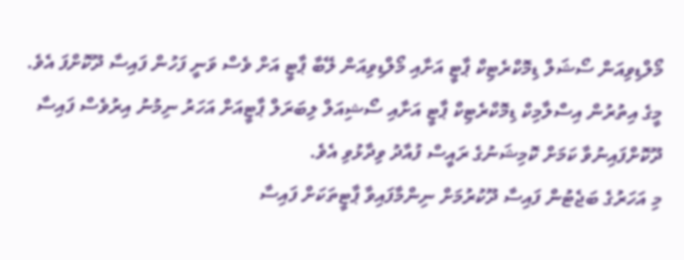މޯލްޑިވިއަން ސޯޝަލް ޑިމޮކްރެޓިކް ޕާޓީ އަށާއި މޯލްޑިވިއަން ލޭބާ ޕާޓީ އަށް ވެސް ވަނީ ފަހުން ފައިސާ ދޫކޮށްފަ އެވެ.
މީގެ އިތުރުން އިސްލާމިކް ޑިމޮކްރެޓިކް ޕާޓީ އަށާއި ސޯޝިއަލް ލިބަރަލް ޕާޓީއަށް އަހަރު ނިމުނު އިރުވެސް ފައިސާ ދޫކޮށްފައިނުވާ ކަމަށް ކޮމިޝަނުގެ ރައީސް ފުއާދު ވިދާޅުވި އެވެ.
މި އަހަރުގެ ބަޖެޓުން ފައިސާ ދޫކުރުމަށް ނިންމާފައިވާ ޕާޓީތަކަށް ފައިސާ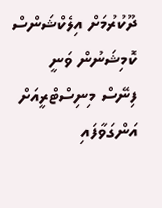ދޫކުރުމަށް އިލެކްޝަންސް ކޮމިޝަނުން ވަނީ ފިނޭސް މިނިސްޓްރީއަށް އަންގަވާފައި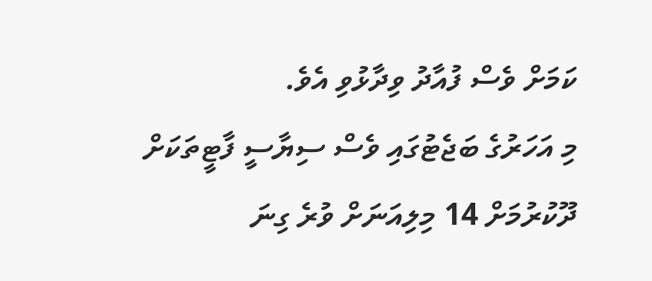ކަމަށް ވެސް ފުއާދު ވިދާޅުވި އެވެ.
މި އަހަރުގެ ބަޖެޓުގައި ވެސް ސިޔާސީ ފާޓީތަކަށް ދޫކުރުމަށް 14 މިލިއަނަށް ވުރެ ގިނަ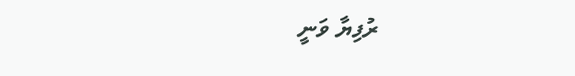ރުފިޔާ ވަނީ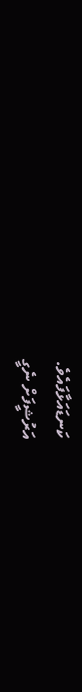ކަނޑައަޅާފައެވެ.
އަރުޝީފަށް ނެގީ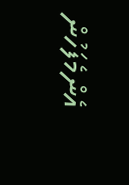އެންމެފަހުން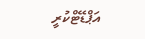އަޕްޑޭޓްކުރީ